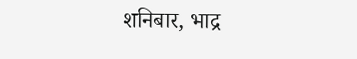शनिबार, भाद्र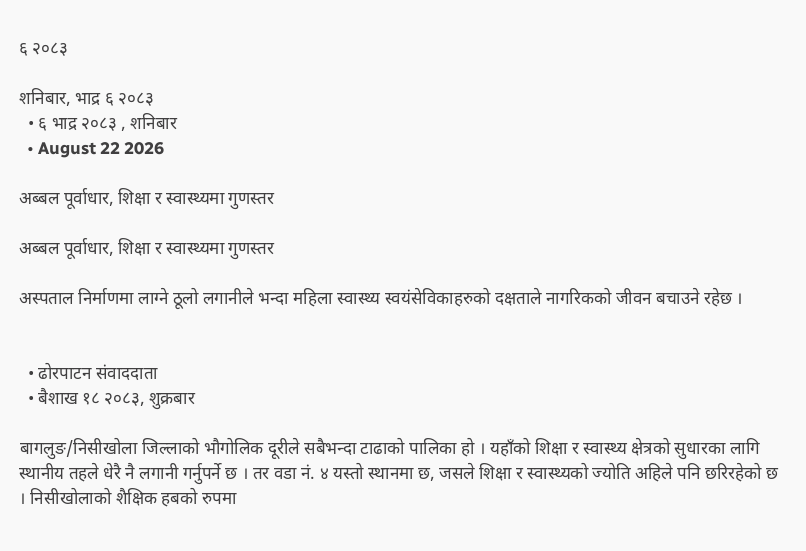६ २०८३

शनिबार, भाद्र ६ २०८३
  • ६ भाद्र २०८३ , शनिबार
  • August 22 2026

अब्बल पूर्वाधार, शिक्षा र स्वास्थ्यमा गुणस्तर

अब्बल पूर्वाधार, शिक्षा र स्वास्थ्यमा गुणस्तर

अस्पताल निर्माणमा लाग्ने ठूलो लगानीले भन्दा महिला स्वास्थ्य स्वयंसेविकाहरुको दक्षताले नागरिकको जीवन बचाउने रहेछ ।


  • ढोरपाटन संवाददाता
  • बैशाख १८ २०८३, शुक्रबार

बागलुङ/निसीखोला जिल्लाको भौगोलिक दूरीले सबैभन्दा टाढाको पालिका हो । यहाँको शिक्षा र स्वास्थ्य क्षेत्रको सुधारका लागि स्थानीय तहले धेरै नै लगानी गर्नुपर्ने छ । तर वडा नं. ४ यस्तो स्थानमा छ, जसले शिक्षा र स्वास्थ्यको ज्योति अहिले पनि छरिरहेको छ । निसीखोलाको शैक्षिक हबको रुपमा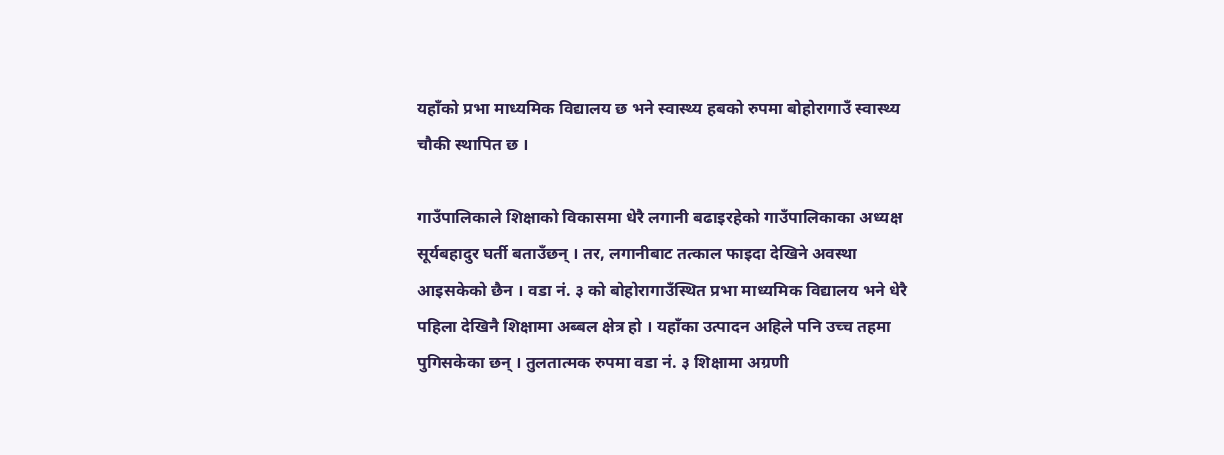यहाँको प्रभा माध्यमिक विद्यालय छ भने स्वास्थ्य हबको रुपमा बोहोरागाउँ स्वास्थ्य चौकी स्थापित छ ।

गाउँपालिकाले शिक्षाको विकासमा धेरै लगानी बढाइरहेको गाउँपालिकाका अध्यक्ष सूर्यबहादुर घर्ती बताउँछन् । तर, लगानीबाट तत्काल फाइदा देखिने अवस्था आइसकेको छैन । वडा नं. ३ को बोहोरागाउँस्थित प्रभा माध्यमिक विद्यालय भने धेरै पहिला देखिनै शिक्षामा अब्बल क्षेत्र हो । यहाँका उत्पादन अहिले पनि उच्च तहमा पुगिसकेका छन् । तुलतात्मक रुपमा वडा नं. ३ शिक्षामा अग्रणी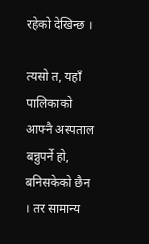रहेको देखिन्छ ।

त्यसो त, यहाँ पालिकाको आफ्नै अस्पताल बन्नुपर्ने हो, बनिसकेको छैन । तर सामान्य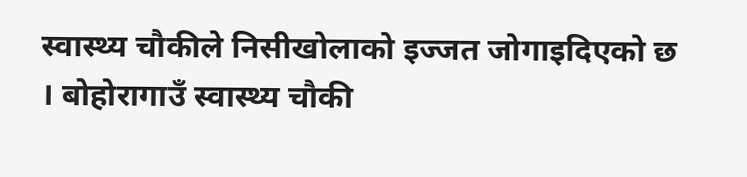स्वास्थ्य चौकीले निसीखोलाको इज्जत जोगाइदिएको छ । बोहोरागाउँ स्वास्थ्य चौकी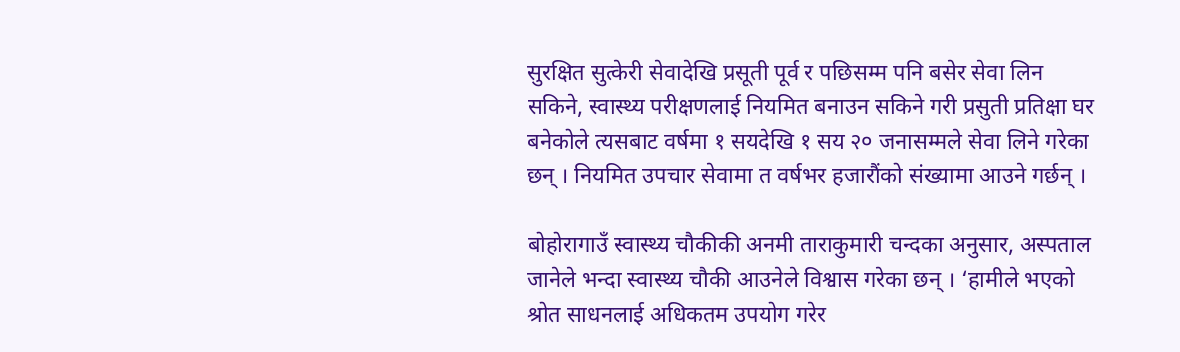सुरक्षित सुत्केरी सेवादेखि प्रसूती पूर्व र पछिसम्म पनि बसेर सेवा लिन सकिने, स्वास्थ्य परीक्षणलाई नियमित बनाउन सकिने गरी प्रसुती प्रतिक्षा घर बनेकोले त्यसबाट वर्षमा १ सयदेखि १ सय २० जनासम्मले सेवा लिने गरेका छन् । नियमित उपचार सेवामा त वर्षभर हजारौंको संख्यामा आउने गर्छन् ।

बोहोरागाउँ स्वास्थ्य चौकीकी अनमी ताराकुमारी चन्दका अनुसार, अस्पताल जानेले भन्दा स्वास्थ्य चौकी आउनेले विश्वास गरेका छन् । ‘हामीले भएको श्रोत साधनलाई अधिकतम उपयोग गरेर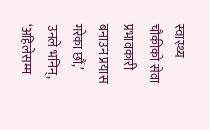स्वास्थ्य चौकीको सेवा प्रभावकारी बनाउन प्रयास गरेका छौं,’ उनले भनिन्, ‘अहिलेसम्म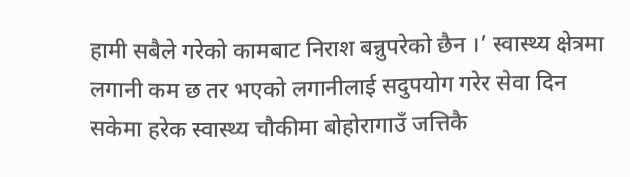हामी सबैले गरेको कामबाट निराश बन्नुपरेको छैन ।’ स्वास्थ्य क्षेत्रमा लगानी कम छ तर भएको लगानीलाई सदुपयोग गरेर सेवा दिन सकेमा हरेक स्वास्थ्य चौकीमा बोहोरागाउँ जत्तिकै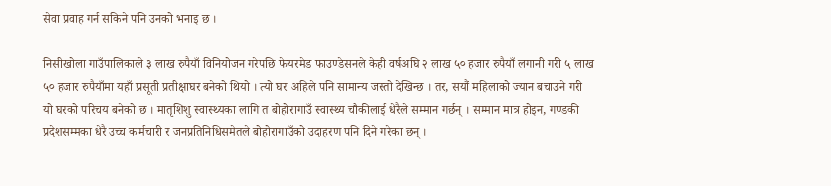सेवा प्रवाह गर्न सकिने पनि उनको भनाइ छ ।

निसीखोला गाउँपालिकाले ३ लाख रुपैयाँ विनियोजन गरेपछि फेयरमेड फाउण्डेसनले केही वर्षअघि २ लाख ५० हजार रुपैयाँ लगानी गरी ५ लाख ५० हजार रुपैयाँमा यहाँ प्रसूती प्रतीक्षाघर बनेको थियो । त्यो घर अहिले पनि सामान्य जस्तो देखिन्छ । तर, सयौं महिलाको ज्यान बचाउने गरी यो घरको परिचय बनेको छ । मातृशिशु स्वास्थ्यका लागि त बोहोरागाउँ स्वास्थ्य चौकीलाई धेरैले सम्मान गर्छन् । सम्मान मात्र होइन, गण्डकी प्रदेशसम्मका धेरै उच्च कर्मचारी र जनप्रतिनिधिसमेतले बोहोरागाउँको उदाहरण पनि दिने गरेका छन् ।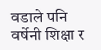वडाले पनि वर्षेनी शिक्षा र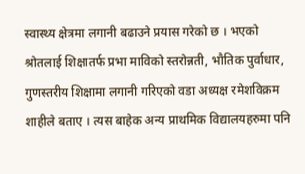स्वास्थ्य क्षेत्रमा लगानी बढाउने प्रयास गरेको छ । भएको श्रोतलाई शिक्षातर्फ प्रभा माविको स्तरोन्नती, भौतिक पुर्वाधार, गुणस्तरीय शिक्षामा लगानी गरिएको वडा अध्यक्ष रमेशविक्रम शाहीले बताए । त्यस बाहेक अन्य प्राथमिक विद्यालयहरुमा पनि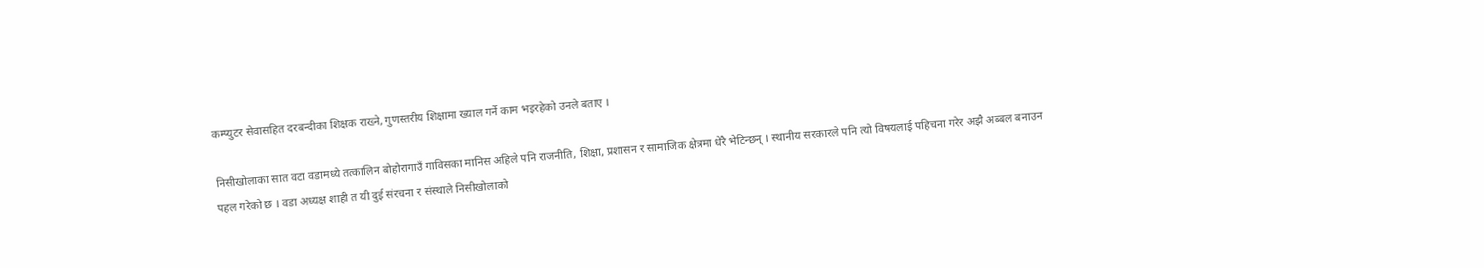कम्प्युटर सेवासहित दरबन्दीका शिक्षक राख्ने, गुणस्तरीय शिक्षामा ख्याल गर्ने काम भइरहेको उनले बताए ।

निसीखोलाका सात वटा वडामध्ये तत्कालिन बोहोरागाउँ गाविसका मानिस अहिले पनि राजनीति, शिक्षा, प्रशासन र सामाजिक क्षेत्रमा धेरै भेटिन्छन् । स्थानीय सरकारले पनि त्यो विषयलाई पहिचना गरेर अझै अब्बल बनाउन पहल गरेको छ । वडा अध्यक्ष शाही त यी दुई संरचना र संस्थाले निसीखोलाको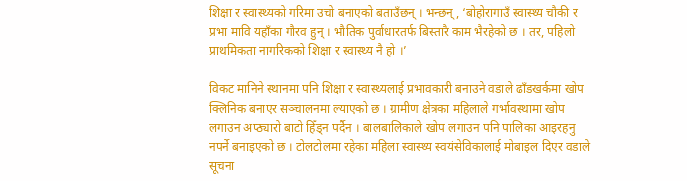शिक्षा र स्वास्थ्यको गरिमा उचो बनाएको बताउँछन् । भन्छन्, ‘बोहोरागाउँ स्वास्थ्य चौकी र प्रभा मावि यहाँका गौरव हुन् । भौतिक पुर्वाधारतर्फ बिस्तारै काम भैरहेको छ । तर, पहिलो प्राथमिकता नागरिकको शिक्षा र स्वास्थ्य नै हो ।’

विकट मानिने स्थानमा पनि शिक्षा र स्वास्थ्यलाई प्रभावकारी बनाउने वडाले ढाँडखर्कमा खोप क्लिनिक बनाएर सञ्चालनमा ल्याएको छ । ग्रामीण क्षेत्रका महिलाले गर्भावस्थामा खोप लगाउन अप्ठ्यारो बाटो हिँड्न पर्दैन । बालबालिकाले खोप लगाउन पनि पालिका आइरहनु नपर्ने बनाइएको छ । टोलटोलमा रहेका महिला स्वास्थ्य स्वयंसेविकालाई मोबाइल दिएर वडाले सूचना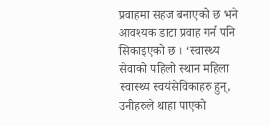प्रवाहमा सहज बनाएको छ भने आवश्यक डाटा प्रवाह गर्न पनि सिकाइएको छ । ‘स्वास्थ्य सेवाको पहिलो स्थान महिला स्वास्थ्य स्वयंसेविकाहरु हुन्, उनीहरुले थाहा पाएको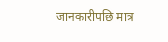जानकारीपछि मात्र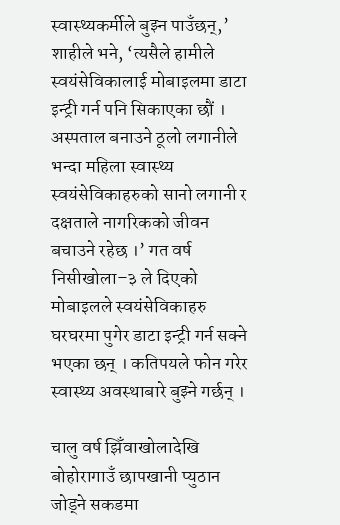स्वास्थ्यकर्मीले बुझ्न पाउँछन्,’ शाहीले भने, ‘त्यसैले हामीले स्वयंसेविकालाई मोबाइलमा डाटा इन्ट्री गर्न पनि सिकाएका छौं । अस्पताल बनाउने ठूलो लगानीले भन्दा महिला स्वास्थ्य स्वयंसेविकाहरुको सानो लगानी र दक्षताले नागरिकको जीवन बचाउने रहेछ ।’ गत वर्ष निसीखोला–३ ले दिएको मोबाइलले स्वयंसेविकाहरु घरघरमा पुगेर डाटा इन्ट्री गर्न सक्ने भएका छन् । कतिपयले फोन गरेर स्वास्थ्य अवस्थाबारे बुझ्ने गर्छन् ।

चालु वर्ष झिँवाखोलादेखि बोहोरागाउँ छापखानी प्युठान जोड्ने सकडमा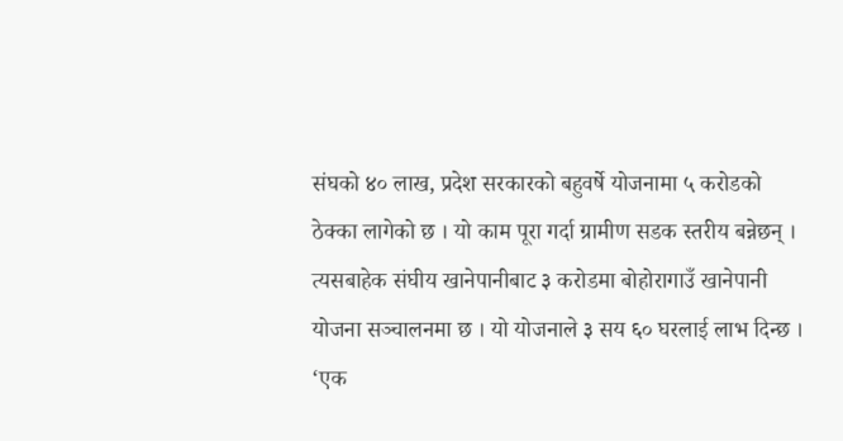संघको ४० लाख, प्रदेश सरकारको बहुवर्षे योजनामा ५ करोडको ठेक्का लागेको छ । यो काम पूरा गर्दा ग्रामीण सडक स्तरीय बन्नेछन् । त्यसबाहेक संघीय खानेपानीबाट ३ करोडमा बोहोरागाउँ खानेपानी योजना सञ्चालनमा छ । यो योजनाले ३ सय ६० घरलाई लाभ दिन्छ । ‘एक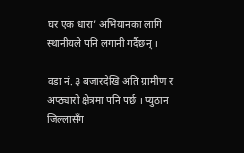घर एक धारा’ अभियानका लागि स्थानीयले पनि लगानी गर्दैछन् ।

वडा नं. ३ बजारदेखि अति ग्रामीण र अप्ठ्यारो क्षेत्रमा पनि पर्छ । प्युठान जिल्लासँग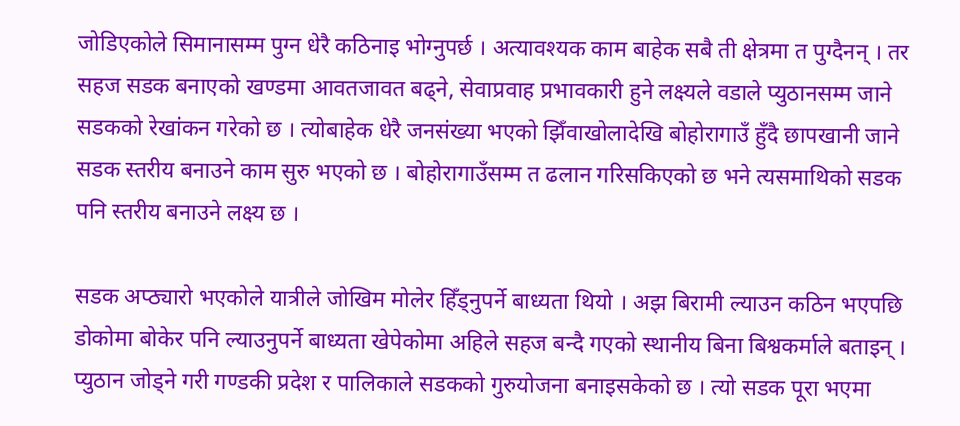जोडिएकोले सिमानासम्म पुग्न धेरै कठिनाइ भोग्नुपर्छ । अत्यावश्यक काम बाहेक सबै ती क्षेत्रमा त पुग्दैनन् । तर सहज सडक बनाएको खण्डमा आवतजावत बढ्ने, सेवाप्रवाह प्रभावकारी हुने लक्ष्यले वडाले प्युठानसम्म जाने सडकको रेखांकन गरेको छ । त्योबाहेक धेरै जनसंख्या भएको झिँवाखोलादेखि बोहोरागाउँ हुँदै छापखानी जाने सडक स्तरीय बनाउने काम सुरु भएको छ । बोहोरागाउँसम्म त ढलान गरिसकिएको छ भने त्यसमाथिको सडक पनि स्तरीय बनाउने लक्ष्य छ ।

सडक अप्ठ्यारो भएकोले यात्रीले जोखिम मोलेर हिँड्नुपर्ने बाध्यता थियो । अझ बिरामी ल्याउन कठिन भएपछि डोकोमा बोकेर पनि ल्याउनुपर्ने बाध्यता खेपेकोमा अहिले सहज बन्दै गएको स्थानीय बिना बिश्वकर्माले बताइन् । प्युठान जोड्ने गरी गण्डकी प्रदेश र पालिकाले सडकको गुरुयोजना बनाइसकेको छ । त्यो सडक पूरा भएमा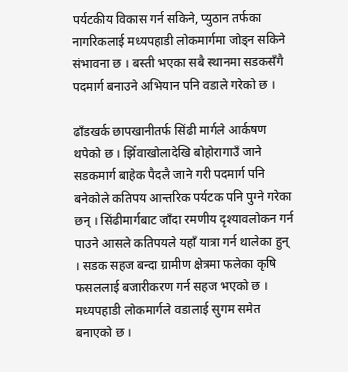पर्यटकीय विकास गर्न सकिने, प्युठान तर्फका नागरिकलाई मध्यपहाडी लोकमार्गमा जोड्न सकिने संभावना छ । बस्ती भएका सबै स्थानमा सडकसँगै पदमार्ग बनाउने अभियान पनि वडाले गरेको छ ।

ढाँडखर्क छापखानीतर्फ सिंढी मार्गले आर्कषण थपेको छ । झिँवाखोलादेखि बोहोरागाउँ जाने सडकमार्ग बाहेक पैदलै जाने गरी पदमार्ग पनि बनेकोले कतिपय आन्तरिक पर्यटक पनि पुग्ने गरेका छन् । सिंढीमार्गबाट जाँदा रमणीय दृश्यावलोकन गर्न पाउने आसले कतिपयले यहाँ यात्रा गर्न थालेका हुन् । सडक सहज बन्दा ग्रामीण क्षेत्रमा फलेका कृषि फसललाई बजारीकरण गर्न सहज भएको छ । मध्यपहाडी लोकमार्गले वडालाई सुगम समेत बनाएको छ ।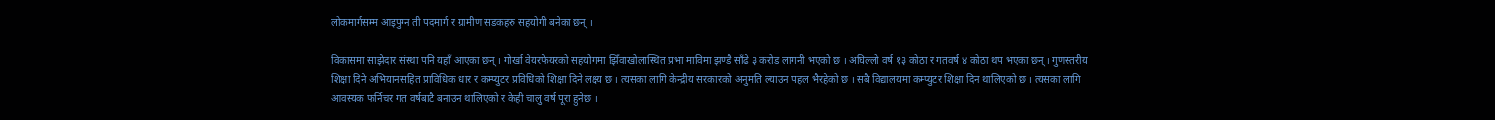लोकमार्गसम्म आइपुग्न ती पदमार्ग र ग्रामीण सडकहरु सहयोगी बनेका छन् ।

विकासमा साझेदार संस्था पनि यहाँ आएका छन् । गोर्खा वेयरफेयरको सहयोगमा झिँवाखोलास्थित प्रभा माविमा झण्डै साँढे ३ करोड लागनी भएको छ । अघिल्लो वर्ष १३ कोठा र गतवर्ष ४ कोठा थप भएका छन् । गुणस्तरीय शिक्षा दिने अभियानसहित प्राविधिक धार र कम्प्युटर प्रविधिको शिक्षा दिने लक्ष्य छ । त्यसका लागि केन्द्रीय सरकारको अनुमति ल्याउन पहल भैरहेको छ । सबै विद्यालयमा कम्प्युटर शिक्षा दिन थालिएको छ । त्यसका लागि आवस्यक फर्निचर गत वर्षबाटै बनाउन थालिएको र केही चालु वर्ष पूरा हुनेछ ।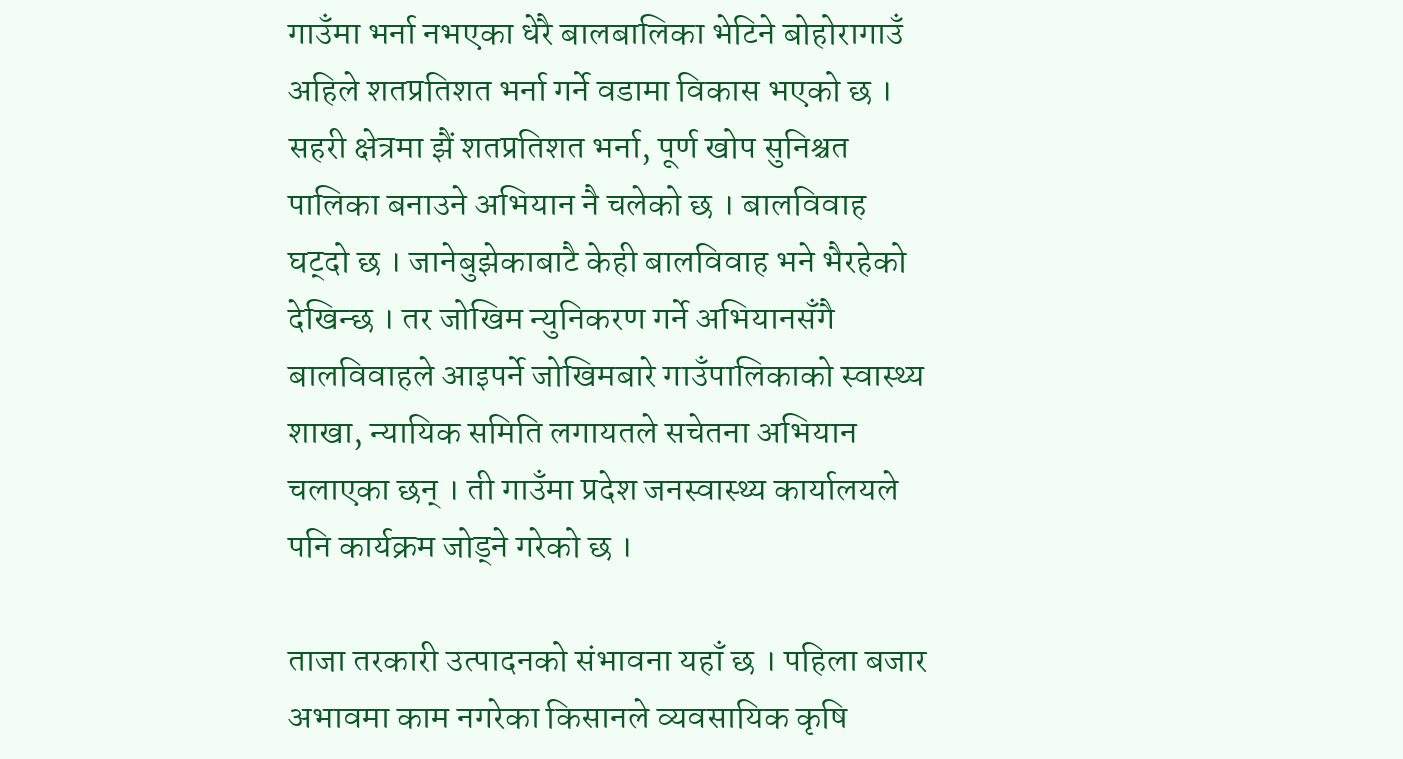गाउँमा भर्ना नभएका धेरै बालबालिका भेटिने बोहोरागाउँ अहिले शतप्रतिशत भर्ना गर्ने वडामा विकास भएको छ । सहरी क्षेत्रमा झैं शतप्रतिशत भर्ना, पूर्ण खोप सुनिश्चत पालिका बनाउने अभियान नै चलेको छ । बालविवाह घट्दो छ । जानेबुझेकाबाटै केही बालविवाह भने भैरहेको देखिन्छ । तर जोखिम न्युनिकरण गर्ने अभियानसँगै बालविवाहले आइपर्ने जोखिमबारे गाउँपालिकाको स्वास्थ्य शाखा, न्यायिक समिति लगायतले सचेतना अभियान चलाएका छन् । ती गाउँमा प्रदेश जनस्वास्थ्य कार्यालयले पनि कार्यक्रम जोड्ने गरेको छ ।

ताजा तरकारी उत्पादनको संभावना यहाँ छ । पहिला बजार अभावमा काम नगरेका किसानले व्यवसायिक कृषि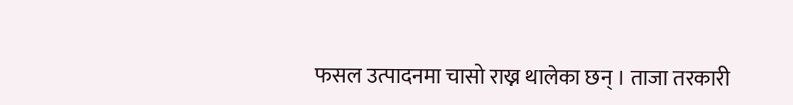फसल उत्पादनमा चासो राख्न थालेका छन् । ताजा तरकारी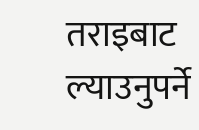तराइबाट ल्याउनुपर्ने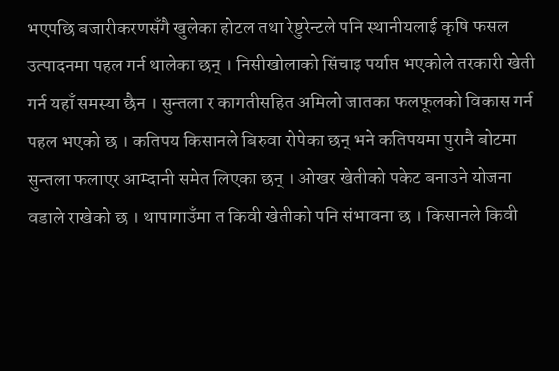भएपछि बजारीकरणसँगै खुलेका होटल तथा रेष्टुरेन्टले पनि स्थानीयलाई कृषि फसल उत्पादनमा पहल गर्न थालेका छन् । निसीखोलाको सिंचाइ पर्याप्त भएकोले तरकारी खेती गर्न यहाँ समस्या छैन । सुन्तला र कागतीसहित अमिलो जातका फलफूलको विकास गर्न पहल भएको छ । कतिपय किसानले बिरुवा रोपेका छन् भने कतिपयमा पुरानै बोटमा सुन्तला फलाएर आम्दानी समेत लिएका छन् । ओखर खेतीको पकेट बनाउने योजना वडाले राखेको छ । थापागाउँमा त किवी खेतीको पनि संभावना छ । किसानले किवी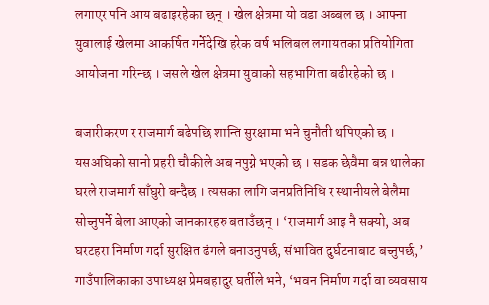लगाएर पनि आय बढाइरहेका छन् । खेल क्षेत्रमा यो वडा अब्बल छ । आफ्ना युवालाई खेलमा आकर्षित गर्नेदेखि हरेक वर्ष भलिबल लगायतका प्रतियोगिता आयोजना गरिन्छ । जसले खेल क्षेत्रमा युवाको सहभागिता बढीरहेको छ ।

बजारीकरण र राजमार्ग बढेपछि शान्ति सुरक्षामा भने चुनौती थपिएको छ । यसअघिको सानो प्रहरी चौकीले अब नपुग्ने भएको छ । सडक छेवैमा बन्न थालेका घरले राजमार्ग साँघुरो बन्दैछ । त्यसका लागि जनप्रतिनिधि र स्थानीयले बेलैमा सोच्नुपर्ने बेला आएको जानकारहरु बताउँछन् । ‘राजमार्ग आइ नै सक्यो, अब घरटहरा निर्माण गर्दा सुरक्षित ढंगले बनाउनुपर्छ, संभावित दुर्घटनाबाट बच्नुपर्छ,’ गाउँपालिकाका उपाध्यक्ष प्रेमबहादुर घर्तीले भने, ‘भवन निर्माण गर्दा वा व्यवसाय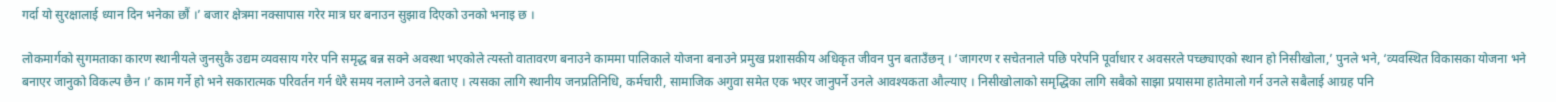गर्दा यो सुरक्षालाई ध्यान दिन भनेका छौं ।’ बजार क्षेत्रमा नक्सापास गरेर मात्र घर बनाउन सुझाव दिएको उनको भनाइ छ ।

लोकमार्गको सुगमताका कारण स्थानीयले जुनसुकै उद्यम व्यवसाय गरेर पनि समृद्ध बन्न सक्ने अवस्था भएकोले त्यस्तो वातावरण बनाउने काममा पालिकाले योजना बनाउने प्रमुख प्रशासकीय अधिकृत जीवन पुन बताउँछन् । ‘जागरण र सचेतनाले पछि परेपनि पूर्वाधार र अवसरले पच्छ्याएको स्थान हो निसीखोला,’ पुनले भने, ‘व्यवस्थित विकासका योजना भने बनाएर जानुको विकल्प छैन ।’ काम गर्ने हो भने सकारात्मक परिवर्तन गर्न धेरै समय नलाग्ने उनले बताए । त्यसका लागि स्थानीय जनप्रतिनिधि, कर्मचारी, सामाजिक अगुवा समेत एक भएर जानुपर्ने उनले आवश्यकता औल्याए । निसीखोलाको समृद्धिका लागि सबैको साझा प्रयासमा हातेमालो गर्न उनले सबैलाई आग्रह पनि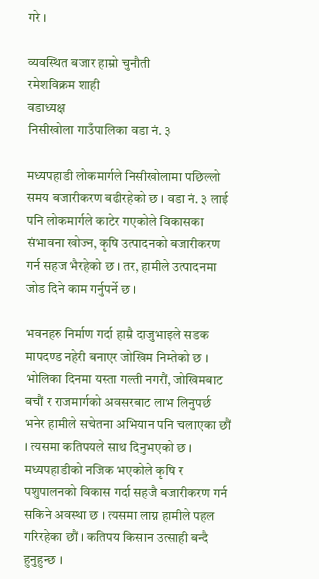गरे ।

व्यवस्थित बजार हाम्रो चुनौती
रमेशविक्रम शाही
वडाध्यक्ष
निसीखोला गाउँपालिका वडा नं. ३

मध्यपहाडी लोकमार्गले निसीखोलामा पछिल्लो समय बजारीकरण बढीरहेको छ । वडा नं. ३ लाई पनि लोकमार्गले काटेर गएकोले विकासका संभावना खोज्न, कृषि उत्पादनको बजारीकरण गर्न सहज भैरहेको छ । तर, हामीले उत्पादनमा जोड दिने काम गर्नुपर्ने छ ।

भवनहरु निर्माण गर्दा हाम्रै दाजुभाइले सडक मापदण्ड नहेरी बनाएर जोखिम निम्तेको छ । भोलिका दिनमा यस्ता गल्ती नगरौं, जोखिमबाट बचौं र राजमार्गको अवसरबाट लाभ लिनुपर्छ भनेर हामीले सचेतना अभियान पनि चलाएका छौं । त्यसमा कतिपयले साथ दिनुभएको छ । मध्यपहाडीको नजिक भएकोले कृषि र पशुपालनको विकास गर्दा सहजै बजारीकरण गर्न सकिने अवस्था छ । त्यसमा लाग्न हामीले पहल गरिरहेका छौं । कतिपय किसान उत्साही बन्दै हुनुहुन्छ ।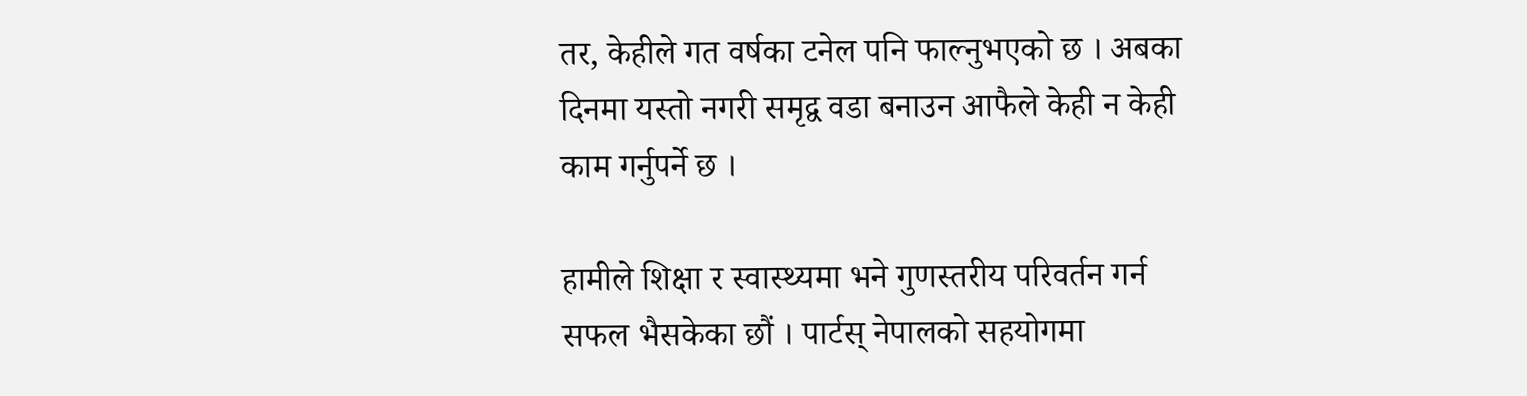तर, केहीले गत वर्षका टनेल पनि फाल्नुभएको छ । अबका दिनमा यस्तो नगरी समृद्व वडा बनाउन आफैले केही न केही काम गर्नुपर्ने छ ।

हामीले शिक्षा र स्वास्थ्यमा भने गुणस्तरीय परिवर्तन गर्न सफल भैसकेका छौं । पार्टस् नेपालको सहयोगमा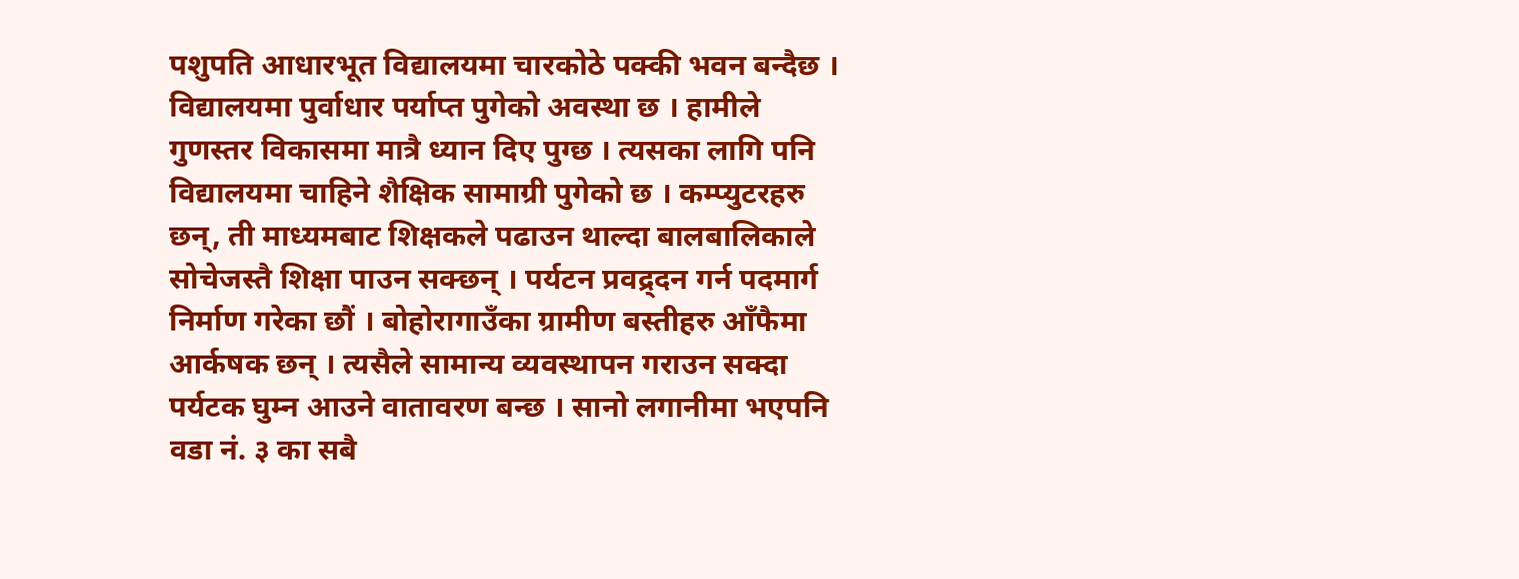पशुपति आधारभूत विद्यालयमा चारकोठे पक्की भवन बन्दैछ । विद्यालयमा पुर्वाधार पर्याप्त पुगेको अवस्था छ । हामीले गुणस्तर विकासमा मात्रै ध्यान दिए पुग्छ । त्यसका लागि पनि विद्यालयमा चाहिने शैक्षिक सामाग्री पुगेको छ । कम्प्युटरहरु छन्, ती माध्यमबाट शिक्षकले पढाउन थाल्दा बालबालिकाले सोचेजस्तै शिक्षा पाउन सक्छन् । पर्यटन प्रवद्र्दन गर्न पदमार्ग निर्माण गरेका छौं । बोहोरागाउँका ग्रामीण बस्तीहरु आँफैमा आर्कषक छन् । त्यसैले सामान्य व्यवस्थापन गराउन सक्दा पर्यटक घुम्न आउने वातावरण बन्छ । सानो लगानीमा भएपनि वडा नं. ३ का सबै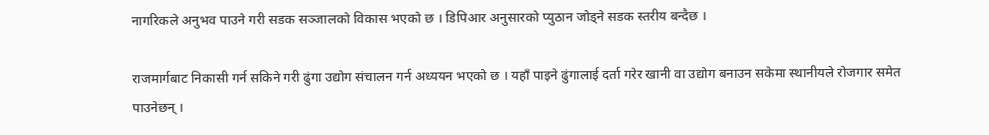नागरिकले अनुभव पाउने गरी सडक सञ्जालको विकास भएको छ । डिपिआर अनुसारको प्युठान जोड्ने सडक स्तरीय बन्दैछ ।

राजमार्गबाट निकासी गर्न सकिने गरी ढुंगा उद्योग संचालन गर्न अध्ययन भएको छ । यहाँ पाइने ढुंगालाई दर्ता गरेर खानी वा उद्योग बनाउन सकेमा स्थानीयले रोजगार समेत पाउनेछन् ।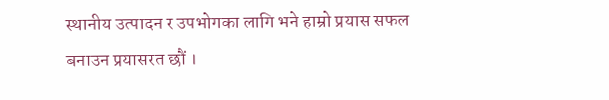स्थानीय उत्पादन र उपभोगका लागि भने हाम्रो प्रयास सफल बनाउन प्रयासरत छौं ।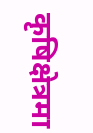कृषिक्षेत्रमा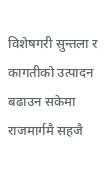विशेषगरी सुन्तला र कागतीको उत्पादन बढाउन सकेमा राजमार्गमै सहजै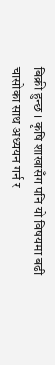बिक्री हुन्छ । कृषि शाखासँग पनि यो विषयमा बढी चासोका साथ अध्ययन गर्न र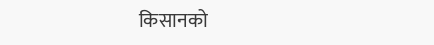किसानको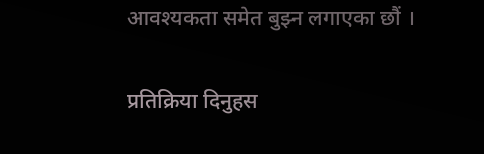आवश्यकता समेत बुझ्न लगाएका छौं ।

प्रतिक्रिया दिनुहस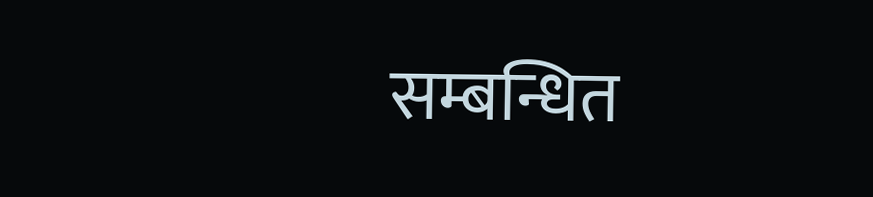सम्बन्धित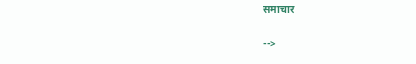समाचार

-->